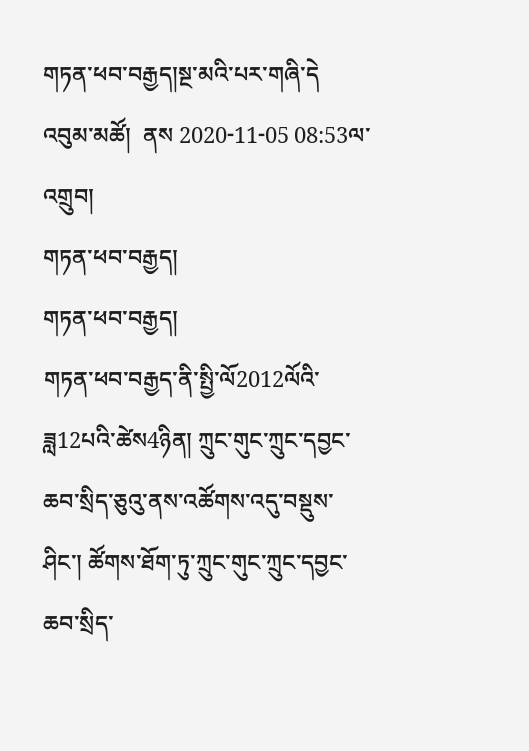གཏན་ཕབ་བརྒྱད།སྔ་མའི་པར་གཞི་དེ འབུམ་མཚོ།  ནས 2020-11-05 08:53ལ་འགྲུབ།
གཏན་ཕབ་བརྒྱད།
གཏན་ཕབ་བརྒྱད།
གཏན་ཕབ་བརྒྱད་ནི་སྤྱི་ལོ2012ལོའི་ཟླ12པའི་ཚེས4ཉིན། ཀྲུང་གུང་ཀྲུང་དབྱང་ཆབ་སྲིད་ཅུའུ་ནས་འཚོགས་འདུ་བསྡུས་ཤིང་། ཚོགས་ཐོག་ཏུ་ཀྲུང་གུང་ཀྲུང་དབྱང་ཆབ་སྲིད་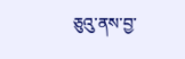ཅུའུ་ནས་བྱ་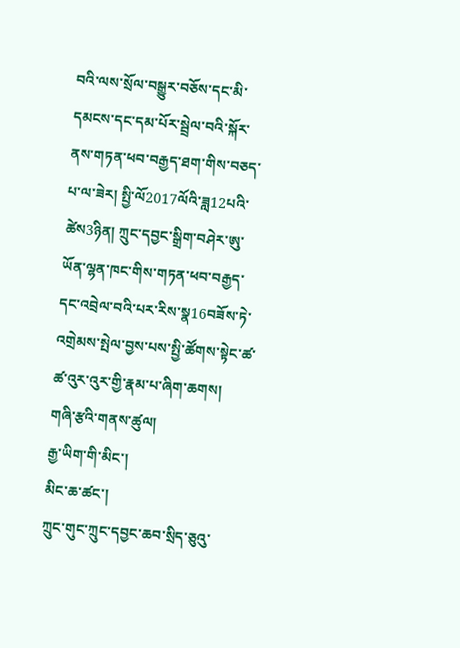བའི་ལས་སྲོལ་བསྒྱུར་བཅོས་དང་མི་དམངས་དང་དམ་པོར་སྦྲེལ་བའི་སྐོར་ནས་གཏན་ཕབ་བརྒྱད་ཐག་གིས་བཅད་པ་ལ་ཟེར། སྤྱི་ལོ2017ལོའི་ཟླ12པའི་ཚེས3ཉིན། ཀྲུང་དབྱང་སྒྲིག་བཤེར་ཨུ་ཡོན་ལྷན་ཁང་གིས་གཏན་ཕབ་བརྒྱད་དང་འབྲེལ་བའི་པར་རིས་སྣ16བཟོས་ཏེ་འགྲེམས་སྤེལ་བྱས་པས་སྤྱི་ཚོགས་སྟེང་ཚ་ཚ་འུར་འུར་གྱི་རྣམ་པ་ཞིག་ཆགས།
གཞི་རྩའི་གནས་ཚུལ།
རྒྱ་ཡིག་གི་མིང་།
མིང་ཆ་ཚང་།
ཀྲུང་གུང་ཀྲུང་དབྱང་ཆབ་སྲིད་ཅུའུ་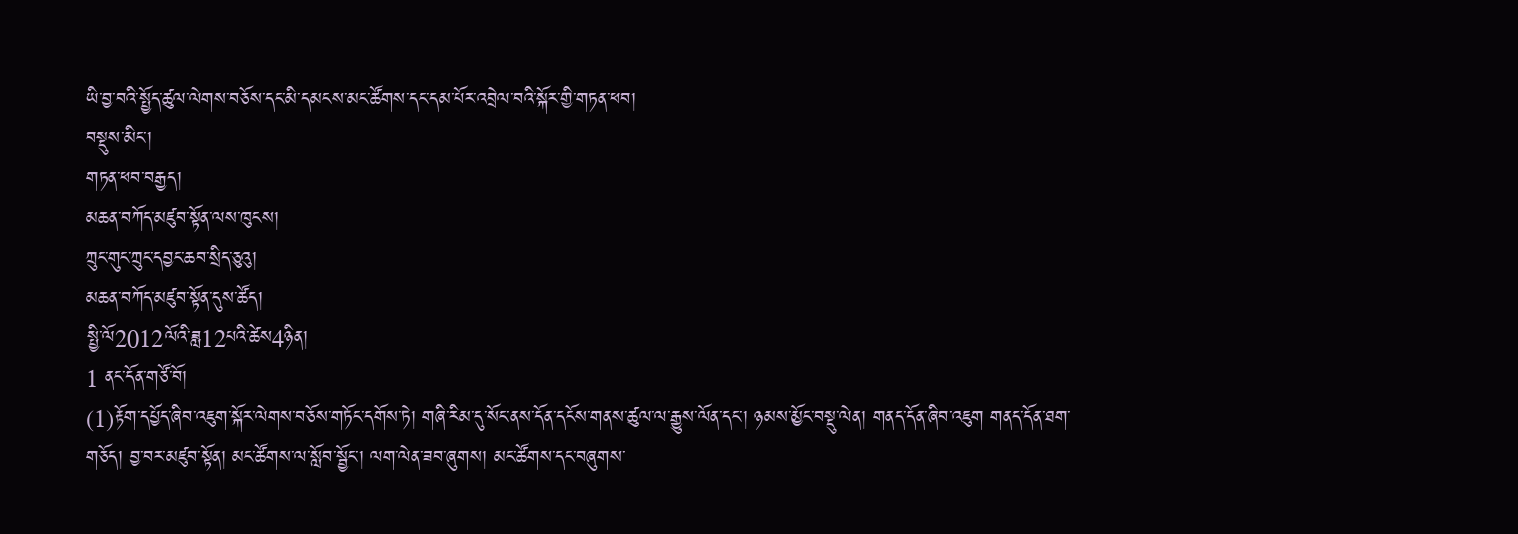ཡི་བྱ་བའི་སྤྱོད་ཚུལ་ལེགས་བཅོས་དང་མི་དམངས་མང་ཚོགས་དང་དམ་པོར་འབྲེལ་བའི་སྐོར་གྱི་གཏན་ཕབ།
བསྡུས་མིང་།
གཏན་ཕབ་བརྒྱད།
མཆན་བཀོད་མཛུབ་སྟོན་ལས་ཁུངས།
ཀྲུང་གུང་ཀྲུང་དབྱང་ཆབ་སྲིད་ཅུའུ།
མཆན་བཀོད་མཛུབ་སྟོན་དུས་ཚོད།
སྤྱི་ལོ2012ལོའི་ཟླ12པའི་ཚེས4ཉིན།
1 ནང་དོན་གཙོ་བོ།
(1)རྟོག་དཔྱོད་ཞིབ་འཇུག་སྐོར་ལེགས་བཅོས་གཏོང་དགོས་ཏེ། གཞི་རིམ་དུ་སོང་ནས་དོན་དངོས་གནས་ཚུལ་ལ་རྒྱུས་ལོན་དང་། ཉམས་མྱོང་བསྡུ་ལེན། གནད་དོན་ཞིབ་འཇུག གནད་དོན་ཐག་གཅོད། བྱ་བར་མཛུབ་སྟོན། མང་ཚོགས་ལ་སློབ་སྦྱོང་། ལག་ལེན་ཟབ་ཞུགས། མང་ཚོགས་དང་བཞུགས་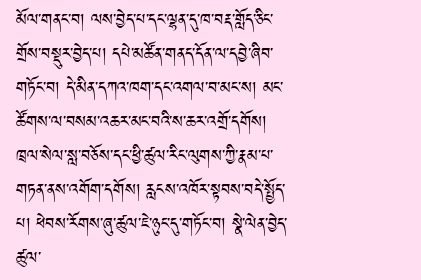མོལ་གནང་བ། ལས་བྱེད་པ་དང་ལྷན་དུ་ཁ་བརྡ་གློད་ཅིང་གྲོས་བསྡུར་བྱེད་པ། དཔེ་མཚོན་གནད་དོན་ལ་དབྱེ་ཞིབ་གཏོང་བ། དེ་མིན་དཀའ་ཁག་དང་འགལ་བ་མང་ས། མང་ཚོགས་ལ་བསམ་འཆར་མང་བའི་ས་ཆར་འགྲོ་དགོས། ཁྲལ་སེལ་སླ་བཅོས་དང་ཕྱི་ཚུལ་རིང་ལུགས་ཀྱི་རྣམ་པ་གཏན་ནས་འགོག་དགོས། རླངས་འཁོར་སྟབས་བདེ་སྤྱོད་པ། ཕེབས་རོགས་ཞུ་ཚུལ་ཇེ་ཉུང་དུ་གཏོང་བ། སྣེ་ལེན་བྱེད་ཚུལ་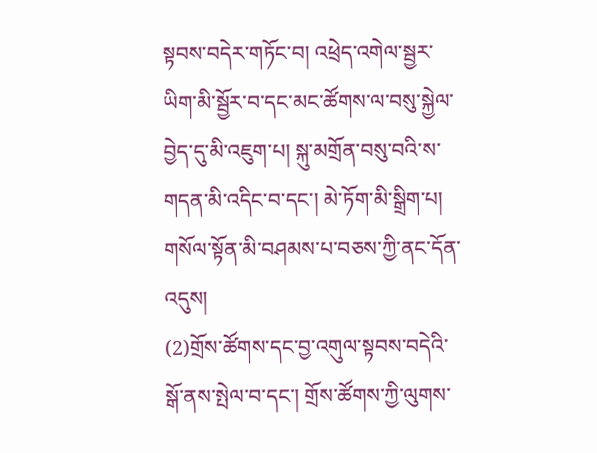སྟབས་བདེར་གཏོང་བ། འཕྲེད་འགེལ་སྦྱར་ཡིག་མི་སྦྱོར་བ་དང་མང་ཚོགས་ལ་བསུ་སྐྱེལ་བྱེད་དུ་མི་འཇུག་པ། སྐུ་མགྲོན་བསུ་བའི་ས་གདན་མི་འདིང་བ་དང་། མེ་ཏོག་མི་སྒྲིག་པ། གསོལ་སྟོན་མི་བཤམས་པ་བཅས་ཀྱི་ནང་དོན་འདུས།
(2)གྲོས་ཚོགས་དང་བྱ་འགུལ་སྟབས་བདེའི་སྒོ་ནས་སྤེལ་བ་དང་། གྲོས་ཚོགས་ཀྱི་ལུགས་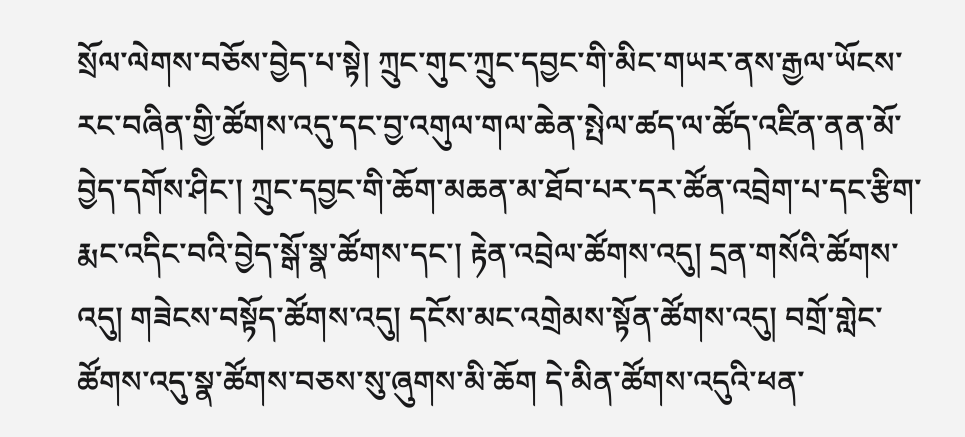སྲོལ་ལེགས་བཅོས་བྱེད་པ་སྟེ། ཀྲུང་གུང་ཀྲུང་དབྱང་གི་མིང་གཡར་ནས་རྒྱལ་ཡོངས་རང་བཞིན་གྱི་ཚོགས་འདུ་དང་བྱ་འགུལ་གལ་ཆེན་སྤེལ་ཚད་ལ་ཚོད་འཛིན་ནན་མོ་བྱེད་དགོས་ཤིང་། ཀྲུང་དབྱང་གི་ཆོག་མཆན་མ་ཐོབ་པར་དར་ཚོན་འབྲེག་པ་དང་རྩིག་རྨང་འདིང་བའི་བྱེད་སྒོ་སྣ་ཚོགས་དང་། རྟེན་འབྲེལ་ཚོགས་འདུ། དྲན་གསོའི་ཚོགས་འདུ། གཟེངས་བསྟོད་ཚོགས་འདུ། དངོས་མང་འགྲེམས་སྟོན་ཚོགས་འདུ། བགྲོ་གླེང་ཚོགས་འདུ་སྣ་ཚོགས་བཅས་སུ་ཞུགས་མི་ཆོག དེ་མིན་ཚོགས་འདུའི་ཕན་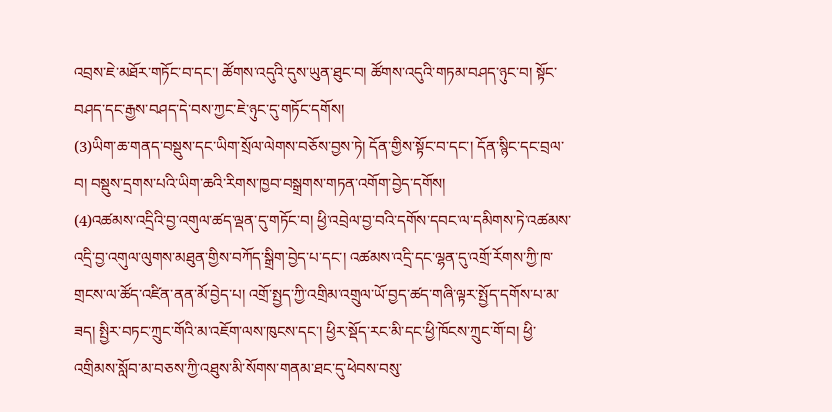འབྲས་ཇེ་མཐོར་གཏོང་བ་དང་། ཚོགས་འདུའི་དུས་ཡུན་ཐུང་བ། ཚོགས་འདུའི་གཏམ་བཤད་ཉུང་བ། སྟོང་བཤད་དང་རྒྱས་བཤད་དེ་བས་ཀྱང་ཇེ་ཉུང་དུ་གཏོང་དགོས།
(3)ཡིག་ཆ་གནད་བསྡུས་དང་ཡིག་སྲོལ་ལེགས་བཅོས་བྱས་ཏེ། དོན་གྱིས་སྟོང་བ་དང་། དོན་སྙིང་དང་བྲལ་བ། བསྡུས་དྲགས་པའི་ཡིག་ཆའི་རིགས་ཁྱབ་བསྒྲགས་གཏན་འགོག་བྱེད་དགོས།
(4)འཚམས་འདྲིའི་བྱ་འགུལ་ཚད་ལྡན་དུ་གཏོང་བ། ཕྱི་འབྲེལ་བྱ་བའི་དགོས་དབང་ལ་དམིགས་ཏེ་འཚམས་འདྲི་བྱ་འགུལ་ལུགས་མཐུན་གྱིས་བཀོད་སྒྲིག་བྱེད་པ་དང་། འཚམས་འདྲི་དང་ལྷན་དུ་འགྲོ་རོགས་ཀྱི་ཁ་གྲངས་ལ་ཚོད་འཛིན་ནན་མོ་བྱེད་པ། འགྲོ་སྤྱད་ཀྱི་འགྲིམ་འགྲུལ་ཡོ་བྱད་ཚད་གཞི་ལྟར་སྤྱོད་དགོས་པ་མ་ཟད། སྤྱིར་བཏང་ཀྲུང་གོའི་མ་འཇོག་ལས་ཁུངས་དང་། ཕྱིར་སྡོད་རང་མི་དང་ཕྱི་ཁོངས་ཀྲུང་གོ་བ། ཕྱི་འགྲིམས་སློབ་མ་བཅས་ཀྱི་འཐུས་མི་སོགས་གནམ་ཐང་དུ་ཕེབས་བསུ་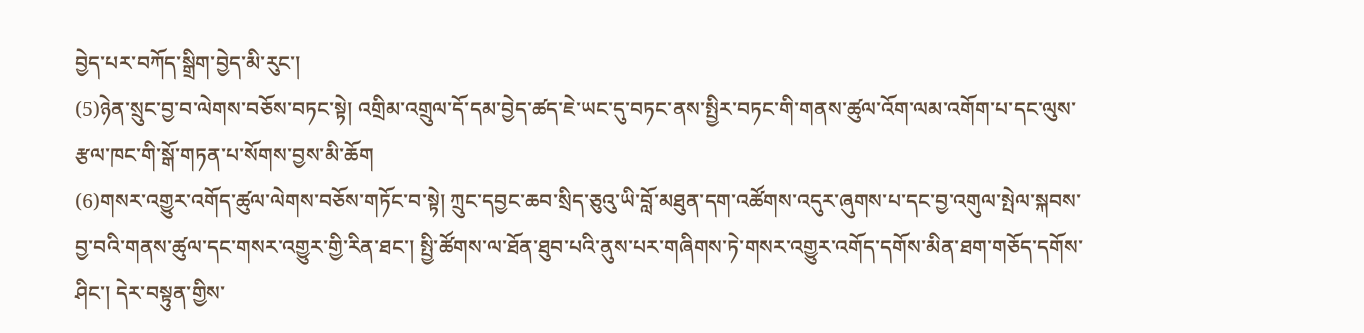བྱེད་པར་བཀོད་སྒྲིག་བྱེད་མི་རུང་།
(5)ཉེན་སྲུང་བྱ་བ་ལེགས་བཅོས་བཏང་སྟེ། འགྲིམ་འགྲུལ་དོ་དམ་བྱེད་ཚད་ཇེ་ཡང་དུ་བཏང་ནས་སྤྱིར་བཏང་གི་གནས་ཚུལ་འོག་ལམ་འགོག་པ་དང་ལུས་རྩལ་ཁང་གི་སྒོ་གཏན་པ་སོགས་བྱས་མི་ཆོག
(6)གསར་འགྱུར་འགོད་ཚུལ་ལེགས་བཅོས་གཏོང་བ་སྟེ། ཀྲུང་དབྱང་ཆབ་སྲིད་ཅུའུ་ཡི་བློ་མཐུན་དག་འཚོགས་འདུར་ཞུགས་པ་དང་བྱ་འགུལ་སྤེལ་སྐབས་བྱ་བའི་གནས་ཚུལ་དང་གསར་འགྱུར་གྱི་རིན་ཐང་། སྤྱི་ཚོགས་ལ་ཐོན་ཐུབ་པའི་ནུས་པར་གཞིགས་ཏེ་གསར་འགྱུར་འགོད་དགོས་མིན་ཐག་གཅོད་དགོས་ཤིང་། དེར་བསྟུན་གྱིས་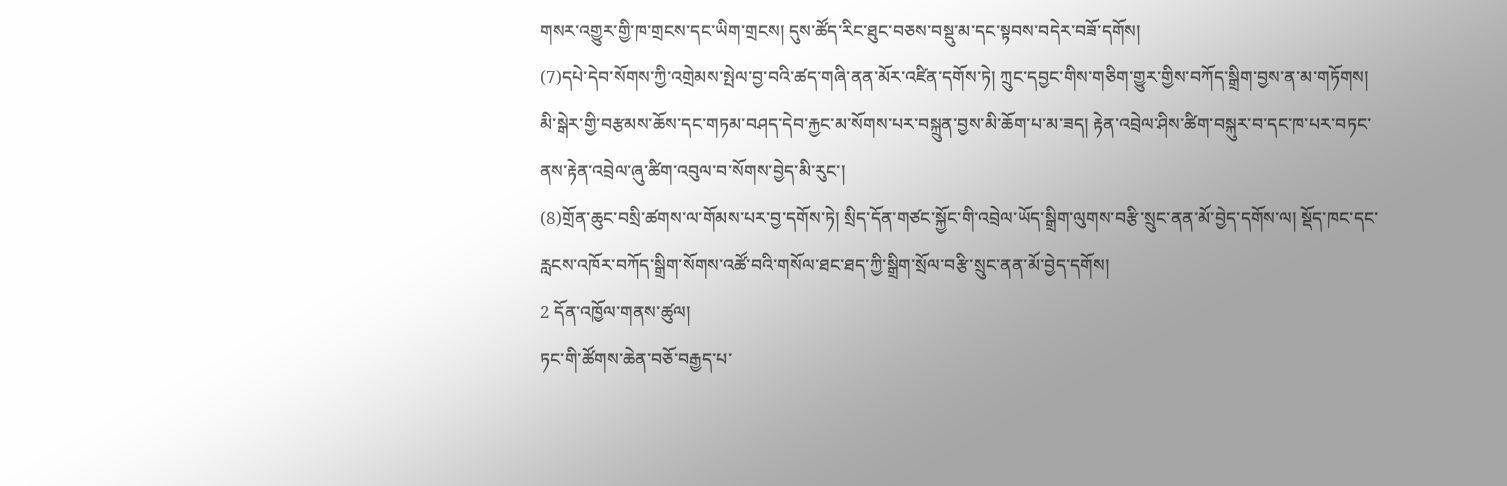གསར་འགྱུར་གྱི་ཁ་གྲངས་དང་ཡིག་གྲངས། དུས་ཚོད་རིང་ཐུང་བཅས་བསྡུ་མ་དང་སྟབས་བདེར་བཟོ་དགོས།
(7)དཔེ་དེབ་སོགས་ཀྱི་འགྲེམས་སྤེལ་བྱ་བའི་ཚད་གཞི་ནན་མོར་འཛིན་དགོས་ཏེ། ཀྲུང་དབྱང་གིས་གཅིག་གྱུར་གྱིས་བཀོད་སྒྲིག་བྱས་ན་མ་གཏོགས། མི་སྒེར་གྱི་བརྩམས་ཆོས་དང་གཏམ་བཤད་དེབ་རྐྱང་མ་སོགས་པར་བསྐྲུན་བྱས་མི་ཆོག་པ་མ་ཟད། རྟེན་འབྲེལ་ཤིས་ཚིག་བསྐུར་བ་དང་ཁ་པར་བཏང་ནས་རྟེན་འབྲེལ་ཞུ་ཚིག་འབུལ་བ་སོགས་བྱེད་མི་རུང་།
(8)གྲོན་ཆུང་བསྲི་ཚགས་ལ་གོམས་པར་བྱ་དགོས་ཏེ། སྲིད་དོན་གཙང་སྐྱོང་གི་འབྲེལ་ཡོད་སྒྲིག་ལུགས་བརྩི་སྲུང་ནན་མོ་བྱེད་དགོས་ལ། སྡོད་ཁང་དང་རླངས་འཁོར་བཀོད་སྒྲིག་སོགས་འཚོ་བའི་གསོལ་ཐང་ཐད་ཀྱི་སྒྲིག་སྲོལ་བརྩི་སྲུང་ནན་མོ་བྱེད་དགོས།
2 དོན་འཁྱོལ་གནས་ཚུལ།
ཏང་གི་ཚོགས་ཆེན་བཅོ་བརྒྱད་པ་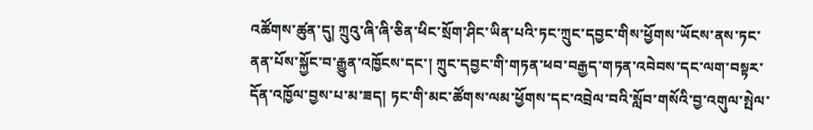འཚོགས་ཚུན་དུ། ཀྲུའུ་ཞི་ཞི་ཅིན་ཕིང་སྲོག་ཤིང་ཡིན་པའི་ཏང་ཀྲུང་དབྱང་གིས་ཕྱོགས་ཡོངས་ནས་ཏང་ནན་པོས་སྐྱོང་བ་རྒྱུན་འཁྱོངས་དང་། ཀྲུང་དབྱང་གི་གཏན་ཕབ་བརྒྱད་གཏན་འབེབས་དང་ལག་བསྟར་དོན་འཁྱོལ་བྱས་པ་མ་ཟད། ཏང་གི་མང་ཚོགས་ལམ་ཕྱོགས་དང་འབྲེལ་བའི་སློབ་གསོའི་བྱ་འགུལ་སྤེལ་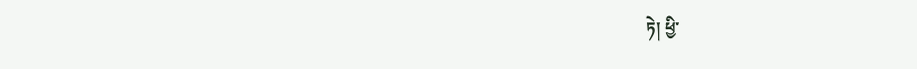ཏེ། ཕྱི་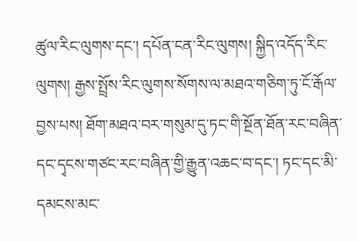ཚུལ་རིང་ལུགས་དང་། དཔོན་ངན་རིང་ལུགས། སྐྱིད་འདོད་རིང་ལུགས། རྒྱས་སྤྲོས་རིང་ལུགས་སོགས་ལ་མཐའ་གཅིག་ཏུ་ངོ་རྒོལ་བྱས་པས། ཐོག་མཐའ་བར་གསུམ་དུ་ཏང་གི་སྔོན་ཐོན་རང་བཞིན་དང་དྭངས་གཙང་རང་བཞིན་གྱི་རྒྱུན་འཆང་བ་དང་། ཏང་དང་མི་དམངས་མང་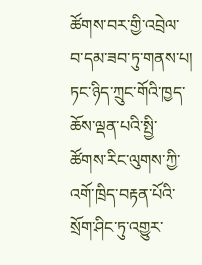ཚོགས་བར་གྱི་འབྲེལ་བ་དམ་ཟབ་ཏུ་གནས་པ། ཏང་ཉིད་ཀྲུང་གོའི་ཁྱད་ཆོས་ལྡན་པའི་སྤྱི་ཚོགས་རིང་ལུགས་ཀྱི་འགོ་ཁྲིད་བརྟན་པོའི་སྲོག་ཤིང་ཏུ་འགྱུར་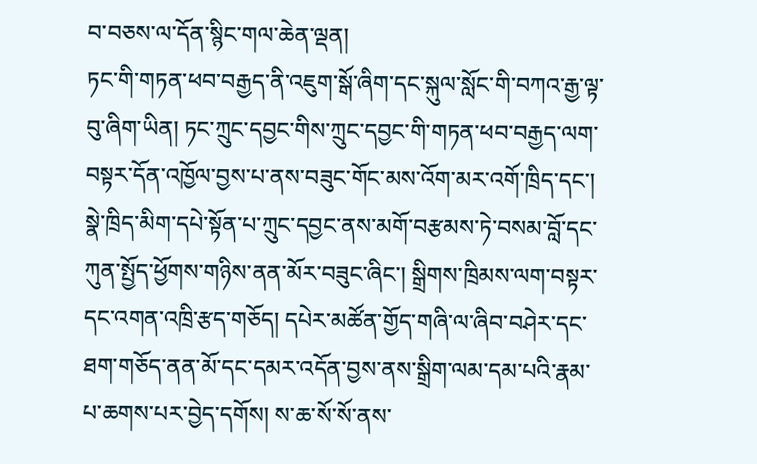བ་བཅས་ལ་དོན་སྙིང་གལ་ཆེན་ལྡན།
ཏང་གི་གཏན་ཕབ་བརྒྱད་ནི་འཇུག་སྒོ་ཞིག་དང་སྐུལ་སློང་གི་བཀའ་རྒྱ་ལྟ་བུ་ཞིག་ཡིན། ཏང་ཀྲུང་དབྱང་གིས་ཀྲུང་དབྱང་གི་གཏན་ཕབ་བརྒྱད་ལག་བསྟར་དོན་འཁྱོལ་བྱས་པ་ནས་བཟུང་གོང་མས་འོག་མར་འགོ་ཁྲིད་དང་། སྣེ་ཁྲིད་མིག་དཔེ་སྟོན་པ་ཀྲུང་དབྱང་ནས་མགོ་བརྩམས་ཏེ་བསམ་བློ་དང་ཀུན་སྤྱོད་ཕྱོགས་གཉིས་ནན་མོར་བཟུང་ཞིང་། སྒྲིགས་ཁྲིམས་ལག་བསྟར་དང་འགན་འཁྲི་རྩད་གཅོད། དཔེར་མཚོན་གྱོད་གཞི་ལ་ཞིབ་བཤེར་དང་ཐག་གཅོད་ནན་མོ་དང་དམར་འདོན་བྱས་ནས་སྒྲིག་ལམ་དམ་པའི་རྣམ་པ་ཆགས་པར་བྱེད་དགོས། ས་ཆ་སོ་སོ་ནས་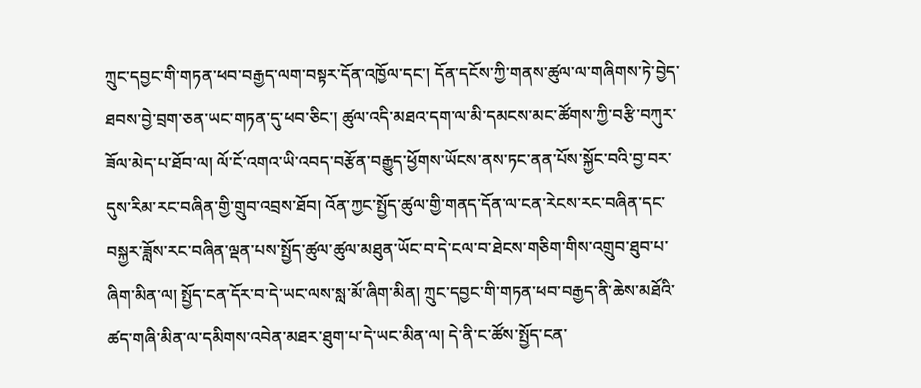ཀྲུང་དབྱང་གི་གཏན་ཕབ་བརྒྱད་ལག་བསྟར་དོན་འཁྱོལ་དང་། དོན་དངོས་ཀྱི་གནས་ཚུལ་ལ་གཞིགས་ཏེ་བྱེད་ཐབས་བྱེ་བྲག་ཅན་ཡང་གཏན་དུ་ཕབ་ཅིང་། ཚུལ་འདི་མཐའ་དག་ལ་མི་དམངས་མང་ཚོགས་ཀྱི་བརྩི་བཀུར་ཟོལ་མེད་པ་ཐོབ་ལ། ལོ་ངོ་འགའ་ཡི་འབད་བརྩོན་བརྒྱུད་ཕྱོགས་ཡོངས་ནས་ཏང་ནན་པོས་སྐྱོང་བའི་བྱ་བར་དུས་རིམ་རང་བཞིན་གྱི་གྲུབ་འབྲས་ཐོབ། འོན་ཀྱང་སྤྱོད་ཚུལ་གྱི་གནད་དོན་ལ་ངན་རེངས་རང་བཞིན་དང་བསྐྱར་ཟློས་རང་བཞིན་ལྡན་པས་སྤྱོད་ཚུལ་ཚུལ་མཐུན་ཡོང་བ་དེ་ངལ་བ་ཐེངས་གཅིག་གིས་འགྲུབ་ཐུབ་པ་ཞིག་མིན་ལ། སྤྱོད་ངན་དོར་བ་དེ་ཡང་ལས་སླ་མོ་ཞིག་མིན། ཀྲུང་དབྱང་གི་གཏན་ཕབ་བརྒྱད་ནི་ཆེས་མཐོའི་ཚད་གཞི་མིན་ལ་དམིགས་འབེན་མཐར་ཐུག་པ་དེ་ཡང་མིན་ལ། དེ་ནི་ང་ཚོས་སྤྱོད་ངན་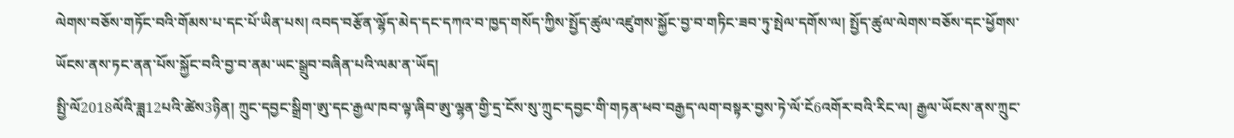ལེགས་བཅོས་གཏོང་བའི་གོམས་པ་དང་པོ་ཡིན་པས། འབད་བརྩོན་ལྷོད་མེད་དང་དཀའ་བ་ཁྱད་གསོད་ཀྱིས་སྤྱོད་ཚུལ་འཛུགས་སྐྱོང་བྱ་བ་གཏིང་ཟབ་ཏུ་སྤེལ་དགོས་ལ། སྤྱོད་ཚུལ་ལེགས་བཅོས་དང་ཕྱོགས་ཡོངས་ནས་ཏང་ནན་པོས་སྐྱོང་བའི་བྱ་བ་ནམ་ཡང་སྒྲུབ་བཞིན་པའི་ལམ་ན་ཡོད།
སྤྱི་ལོ2018ལོའི་ཟླ12པའི་ཚེས3ཉིན། ཀྲུང་དབྱང་སྒྲིག་ཨུ་དང་རྒྱལ་ཁབ་ལྟ་ཞིབ་ཨུ་ལྷན་གྱི་དྲ་ངོས་སུ་ཀྲུང་དབྱང་གི་གཏན་ཕབ་བརྒྱད་ལག་བསྟར་བྱས་ཏེ་ལོ་ངོ6འགོར་བའི་རིང་ལ། རྒྱལ་ཡོངས་ནས་ཀྲུང་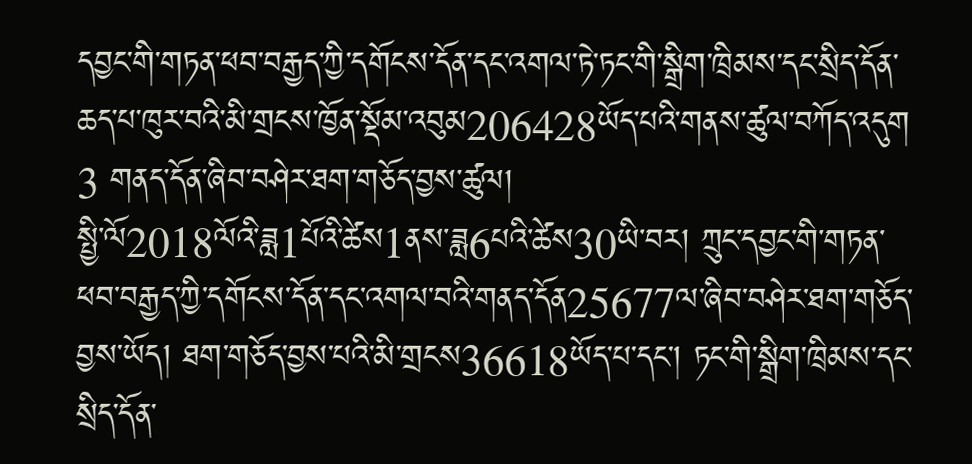དབྱང་གི་གཏན་ཕབ་བརྒྱད་ཀྱི་དགོངས་དོན་དང་འགལ་ཏེ་ཏང་གི་སྒྲིག་ཁྲིམས་དང་སྲིད་དོན་ཆད་པ་ཁུར་བའི་མི་གྲངས་ཁྱོན་སྡོམ་འབུམ206428ཡོད་པའི་གནས་ཚུལ་བཀོད་འདུག
3 གནད་དོན་ཞིབ་བཤེར་ཐག་གཅོད་བྱས་ཚུལ།
སྤྱི་ལོ2018ལོའི་ཟླ1པོའི་ཚེས1ནས་ཟླ6པའི་ཚེས30ཡི་བར། ཀྲུང་དབྱང་གི་གཏན་ཕབ་བརྒྱད་ཀྱི་དགོངས་དོན་དང་འགལ་བའི་གནད་དོན25677ལ་ཞིབ་བཤེར་ཐག་གཅོད་བྱས་ཡོད། ཐག་གཅོད་བྱས་པའི་མི་གྲངས36618ཡོད་པ་དང་། ཏང་གི་སྒྲིག་ཁྲིམས་དང་སྲིད་དོན་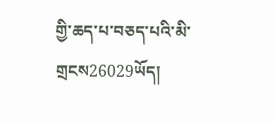གྱི་ཆད་པ་བཅད་པའི་མི་གྲངས26029ཡོད།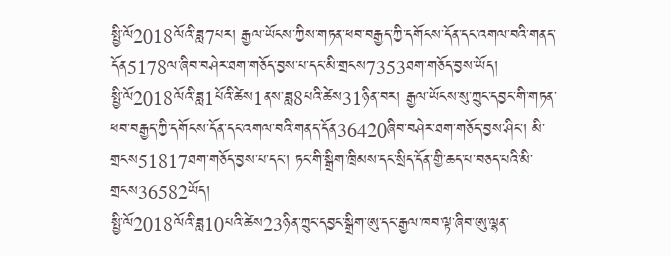སྤྱི་ལོ2018ལོའི་ཟླ7པར། རྒྱལ་ཡོངས་ཀྱིས་གཏན་ཕབ་བརྒྱད་ཀྱི་དགོངས་དོན་དང་འགལ་བའི་གནད་དོན5178ལ་ཞིབ་བཤེར་ཐག་གཅོད་བྱས་པ་དང་མི་གྲངས7353ཐག་གཅོད་བྱས་ཡོད།
སྤྱི་ལོ2018ལོའི་ཟླ1པོའི་ཚེས1ནས་ཟླ8པའི་ཚེས31ཉིན་བར། རྒྱལ་ཡོངས་སུ་ཀྲུང་དབྱང་གི་གཏན་ཕབ་བརྒྱད་ཀྱི་དགོངས་དོན་དང་འགལ་བའི་གནད་དོན36420ཞིབ་བཤེར་ཐག་གཅོད་བྱས་ཤིང་། མི་གྲངས51817ཐག་གཅོད་བྱས་པ་དང་། ཏང་གི་སྒྲིག་ཁྲིམས་དང་སྲིད་དོན་གྱི་ཆད་པ་བཅད་པའི་མི་གྲངས36582ཡོད།
སྤྱི་ལོ2018ལོའི་ཟླ10པའི་ཚེས23ཉིན་ཀྲུང་དབྱང་སྒྲིག་ཨུ་དང་རྒྱལ་ཁབ་ལྟ་ཞིབ་ཨུ་ལྷན་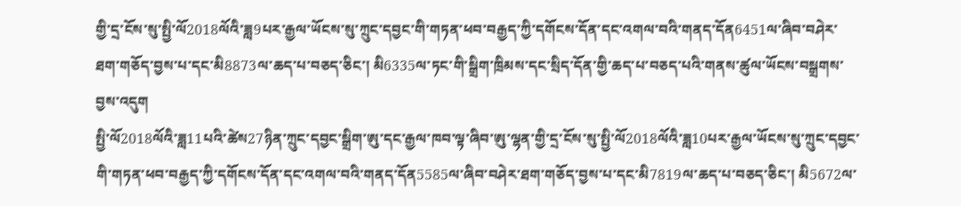གྱི་དྲ་ངོས་སུ་སྤྱི་ལོ2018ལོའི་ཟླ9པར་རྒྱལ་ཡོངས་སུ་ཀྲུང་དབྱང་གི་གཏན་ཕབ་བརྒྱད་ཀྱི་དགོངས་དོན་དང་འགལ་བའི་གནད་དོན6451ལ་ཞིབ་བཤེར་ཐག་གཅོད་བྱས་པ་དང་མི8873ལ་ཆད་པ་བཅད་ཅིང་། མི6335ལ་ཏང་གི་སྒྲིག་ཁྲིམས་དང་སྲིད་དོན་གྱི་ཆད་པ་བཅད་པའི་གནས་ཚུལ་ཡོངས་བསྒྲགས་བྱས་འདུག
སྤྱི་ལོ2018ལོའི་ཟླ11པའི་ཚེས27ཉིན་ཀྲུང་དབྱང་སྒྲིག་ཨུ་དང་རྒྱལ་ཁབ་ལྟ་ཞིབ་ཨུ་ལྷན་གྱི་དྲ་ངོས་སུ་སྤྱི་ལོ2018ལོའི་ཟླ10པར་རྒྱལ་ཡོངས་སུ་ཀྲུང་དབྱང་གི་གཏན་ཕབ་བརྒྱད་ཀྱི་དགོངས་དོན་དང་འགལ་བའི་གནད་དོན5585ལ་ཞིབ་བཤེར་ཐག་གཅོད་བྱས་པ་དང་མི7819ལ་ཆད་པ་བཅད་ཅིང་། མི5672ལ་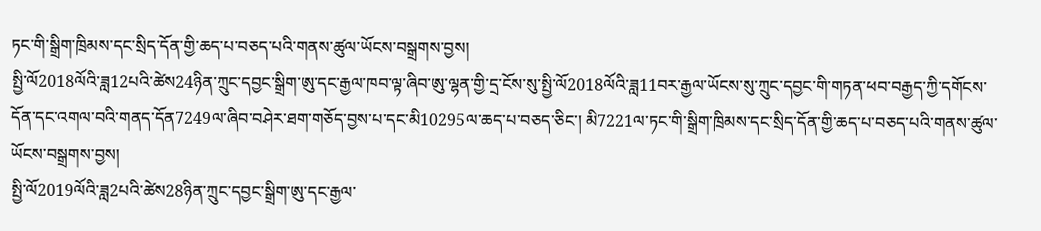ཏང་གི་སྒྲིག་ཁྲིམས་དང་སྲིད་དོན་གྱི་ཆད་པ་བཅད་པའི་གནས་ཚུལ་ཡོངས་བསྒྲགས་བྱས།
སྤྱི་ལོ2018ལོའི་ཟླ12པའི་ཚེས24ཉིན་ཀྲུང་དབྱང་སྒྲིག་ཨུ་དང་རྒྱལ་ཁབ་ལྟ་ཞིབ་ཨུ་ལྷན་གྱི་དྲ་ངོས་སུ་སྤྱི་ལོ2018ལོའི་ཟླ11བར་རྒྱལ་ཡོངས་སུ་ཀྲུང་དབྱང་གི་གཏན་ཕབ་བརྒྱད་ཀྱི་དགོངས་དོན་དང་འགལ་བའི་གནད་དོན7249ལ་ཞིབ་བཤེར་ཐག་གཅོད་བྱས་པ་དང་མི10295ལ་ཆད་པ་བཅད་ཅིང་། མི7221ལ་ཏང་གི་སྒྲིག་ཁྲིམས་དང་སྲིད་དོན་གྱི་ཆད་པ་བཅད་པའི་གནས་ཚུལ་ཡོངས་བསྒྲགས་བྱས།
སྤྱི་ལོ2019ལོའི་ཟླ2པའི་ཚེས28ཉིན་ཀྲུང་དབྱང་སྒྲིག་ཨུ་དང་རྒྱལ་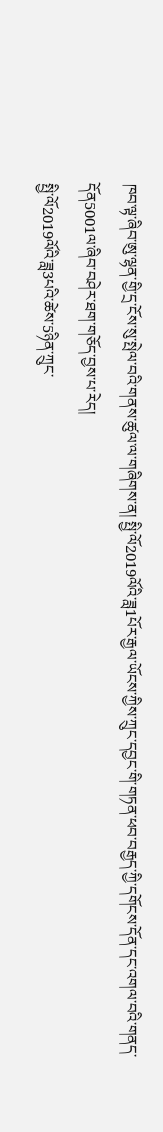ཁབ་ལྟ་ཞིབ་ཨུ་ལྷན་གྱི་དྲ་ངོས་སུ་སྤེལ་བའི་གནས་ཚུལ་ལ་གཞིགས་ན། སྤྱི་ལོ2019ལོའི་ཟླ1པོར་རྒྱལ་ཡོངས་ཀྱིས་ཀྲུང་དབྱང་གི་གཏན་ཕབ་བརྒྱད་ཀྱི་དགོངས་དོན་དང་འགལ་བའི་གནད་དོན5001ལ་ཞིབ་བཤེར་ཐག་གཅོད་བྱས་པ་རེད།
སྤྱི་ལོ2019ལོའི་ཟླ3པའི་ཚེས་5ཉིན་ཀྲུང་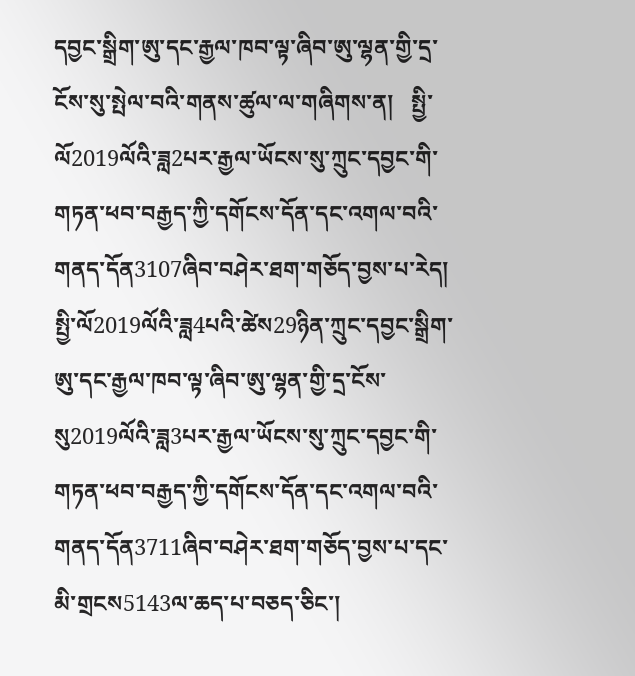དབྱང་སྒྲིག་ཨུ་དང་རྒྱལ་ཁབ་ལྟ་ཞིབ་ཨུ་ལྷན་གྱི་དྲ་ངོས་སུ་སྤེལ་བའི་གནས་ཚུལ་ལ་གཞིགས་ན།   སྤྱི་ལོ2019ལོའི་ཟླ2པར་རྒྱལ་ཡོངས་སུ་ཀྲུང་དབྱང་གི་གཏན་ཕབ་བརྒྱད་ཀྱི་དགོངས་དོན་དང་འགལ་བའི་གནད་དོན3107ཞིབ་བཤེར་ཐག་གཅོད་བྱས་པ་རེད།
སྤྱི་ལོ2019ལོའི་ཟླ4པའི་ཚེས29ཉིན་ཀྲུང་དབྱང་སྒྲིག་ཨུ་དང་རྒྱལ་ཁབ་ལྟ་ཞིབ་ཨུ་ལྷན་གྱི་དྲ་ངོས་སུ2019ལོའི་ཟླ3པར་རྒྱལ་ཡོངས་སུ་ཀྲུང་དབྱང་གི་གཏན་ཕབ་བརྒྱད་ཀྱི་དགོངས་དོན་དང་འགལ་བའི་གནད་དོན3711ཞིབ་བཤེར་ཐག་གཅོད་བྱས་པ་དང་མི་གྲངས5143ལ་ཆད་པ་བཅད་ཅིང་།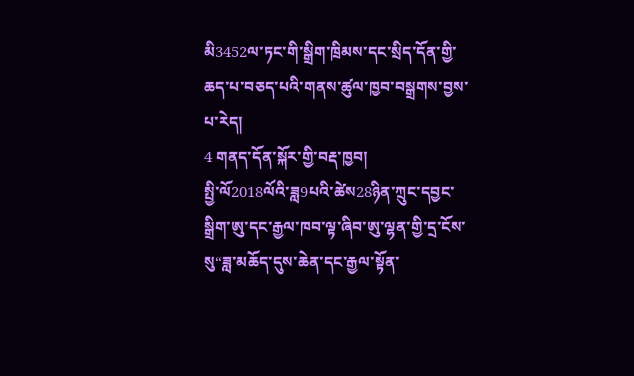མི3452ལ་ཏང་གི་སྒྲིག་ཁྲིམས་དང་སྲིད་དོན་གྱི་ཆད་པ་བཅད་པའི་གནས་ཚུལ་ཁྱབ་བསྒྲགས་བྱས་པ་རེད།
4 གནད་དོན་སྐོར་གྱི་བརྡ་ཁྱབ།
སྤྱི་ལོ2018ལོའི་ཟླ9པའི་ཚེས28ཉིན་ཀྲུང་དབྱང་སྒྲིག་ཨུ་དང་རྒྱལ་ཁབ་ལྟ་ཞིབ་ཨུ་ལྷན་གྱི་དྲ་ངོས་སུ“ཟླ་མཆོད་དུས་ཆེན་དང་རྒྱལ་སྟོན་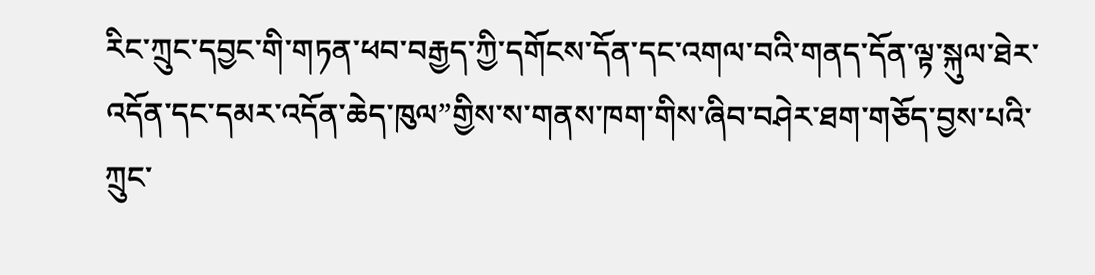རིང་ཀྲུང་དབྱང་གི་གཏན་ཕབ་བརྒྱད་ཀྱི་དགོངས་དོན་དང་འགལ་བའི་གནད་དོན་ལྟ་སྐུལ་ཐེར་འདོན་དང་དམར་འདོན་ཆེད་ཁུལ”གྱིས་ས་གནས་ཁག་གིས་ཞིབ་བཤེར་ཐག་གཅོད་བྱས་པའི་ཀྲུང་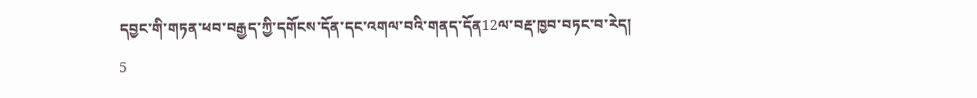དབྱང་གི་གཏན་ཕབ་བརྒྱད་ཀྱི་དགོངས་དོན་དང་འགལ་བའི་གནད་དོན12ལ་བརྡ་ཁྱབ་བཏང་བ་རེད།
5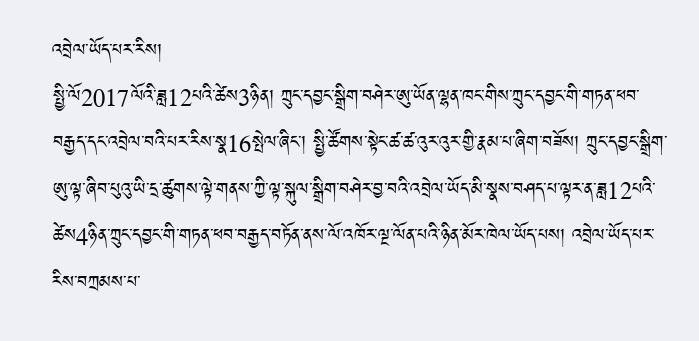འབྲེལ་ཡོད་པར་རིས།
སྤྱི་ལོ2017ལོའི་ཟླ12པའི་ཚེས3ཉིན། ཀྲུང་དབྱང་སྒྲིག་བཤེར་ཨུ་ཡོན་ལྷན་ཁང་གིས་ཀྲུང་དབྱང་གི་གཏན་ཕབ་བརྒྱད་དང་འབྲེལ་བའི་པར་རིས་སྣ16སྤེལ་ཞིང་། སྤྱི་ཚོགས་སྟེང་ཚ་ཚ་འུར་འུར་གྱི་རྣམ་པ་ཞིག་བཟོས། ཀྲུང་དབྱང་སྒྲིག་ཨུ་ལྟ་ཞིབ་པུའུ་ཡི་དྲ་ཚུགས་ལྟེ་གནས་ཀྱི་ལྟ་སྐུལ་སྒྲིག་བཤེར་བྱ་བའི་འབྲེལ་ཡོད་མི་སྣས་བཤད་པ་ལྟར་ན་ཟླ12པའི་ཚེས4ཉིན་ཀྲུང་དབྱང་གི་གཏན་ཕབ་བརྒྱད་བཏོན་ནས་ལོ་འཁོར་ལྔ་ལོན་པའི་ཉིན་མོར་ཁེལ་ཡོད་པས། འབྲེལ་ཡོད་པར་རིས་བཀྲམས་པ་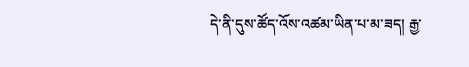དེ་ནི་དུས་ཚོད་འོས་འཚམ་ཡིན་པ་མ་ཟད། རྒྱ་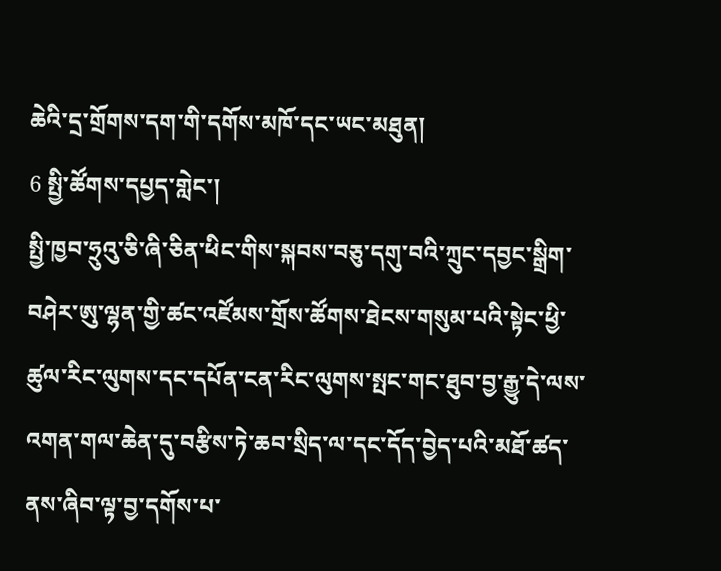ཆེའི་དྲ་གྲོགས་དག་གི་དགོས་མཁོ་དང་ཡང་མཐུན།
6 སྤྱི་ཚོགས་དཔྱད་གླེང་།
སྤྱི་ཁྱབ་ཧྲུའུ་ཅི་ཞི་ཅིན་ཕིང་གིས་སྐབས་བཅུ་དགུ་བའི་ཀྲུང་དབྱང་སྒྲིག་བཤེར་ཨུ་ལྷན་གྱི་ཚང་འཛོམས་གྲོས་ཚོགས་ཐེངས་གསུམ་པའི་སྟེང་ཕྱི་ཚུལ་རིང་ལུགས་དང་དཔོན་ངན་རིང་ལུགས་སྤང་གང་ཐུབ་བྱ་རྒྱུ་དེ་ལས་འགན་གལ་ཆེན་དུ་བརྩིས་ཏེ་ཆབ་སྲིད་ལ་དང་དོད་བྱེད་པའི་མཐོ་ཚད་ནས་ཞིབ་ལྟ་བྱ་དགོས་པ་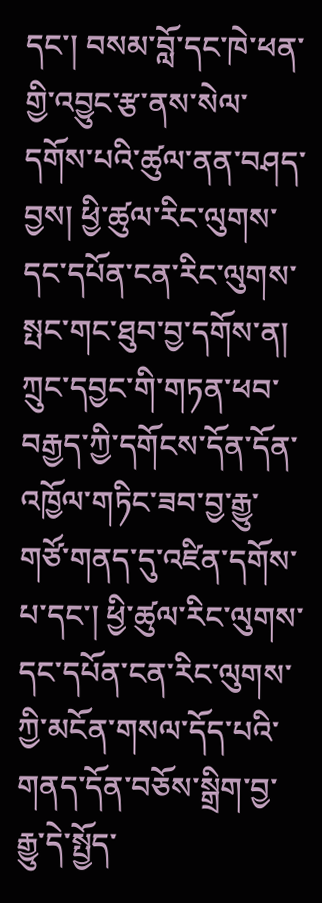དང་། བསམ་བློ་དང་ཁེ་ཕན་གྱི་འབྱུང་རྩ་ནས་སེལ་དགོས་པའི་ཚུལ་ནན་བཤད་བྱས། ཕྱི་ཚུལ་རིང་ལུགས་དང་དཔོན་ངན་རིང་ལུགས་སྤང་གང་ཐུབ་བྱ་དགོས་ན། ཀྲུང་དབྱང་གི་གཏན་ཕབ་བརྒྱད་ཀྱི་དགོངས་དོན་དོན་འཁྱོལ་གཏིང་ཟབ་བྱ་རྒྱུ་གཙོ་གནད་དུ་འཛིན་དགོས་པ་དང་། ཕྱི་ཚུལ་རིང་ལུགས་དང་དཔོན་ངན་རིང་ལུགས་ཀྱི་མངོན་གསལ་དོད་པའི་གནད་དོན་བཅོས་སྒྲིག་བྱ་རྒྱུ་དེ་སྤྱོད་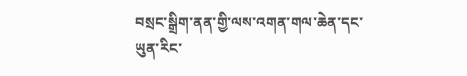བསྲང་སྒྲིག་ནན་གྱི་ལས་འགན་གལ་ཆེན་དང་ཡུན་རིང་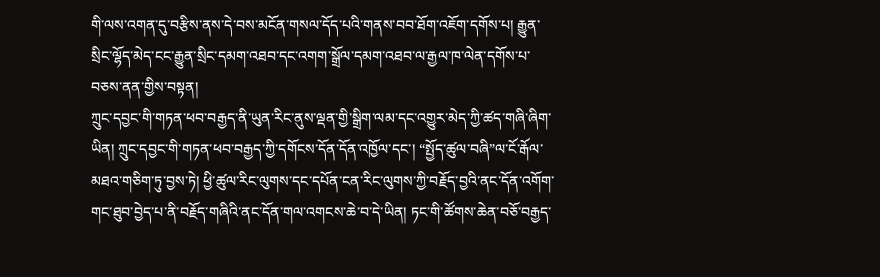གི་ལས་འགན་དུ་བརྩིས་ནས་དེ་བས་མངོན་གསལ་དོད་པའི་གནས་བབ་ཐོག་འཇོག་དགོས་པ། རྒྱུན་སྲིང་ལྷོད་མེད་ངང་རྒྱུན་སྲིང་དམག་འཐབ་དང་འགག་སྒྲོལ་དམག་འཐབ་ལ་རྒྱལ་ཁ་ལེན་དགོས་པ་བཅས་ནན་གྱིས་བསྟན།
ཀྲུང་དབྱང་གི་གཏན་ཕབ་བརྒྱད་ནི་ཡུན་རིང་ནུས་ལྡན་གྱི་སྒྲིག་ལམ་དང་འགྱུར་མེད་ཀྱི་ཚད་གཞི་ཞིག་ཡིན། ཀྲུང་དབྱང་གི་གཏན་ཕབ་བརྒྱད་ཀྱི་དགོངས་དོན་དོན་འཁྱོལ་དང་། “སྤྱོད་ཚུལ་བཞི”ལ་ངོ་རྒོལ་མཐའ་གཅིག་ཏུ་བྱས་ཏེ། ཕྱི་ཚུལ་རིང་ལུགས་དང་དཔོན་ངན་རིང་ལུགས་ཀྱི་བརྗོད་བྱའི་ནང་དོན་འགོག་གང་ཐུབ་བྱེད་པ་ནི་བརྗོད་གཞིའི་ནང་དོན་གལ་འགངས་ཆེ་བ་དེ་ཡིན། ཏང་གི་ཚོགས་ཆེན་བཅོ་བརྒྱད་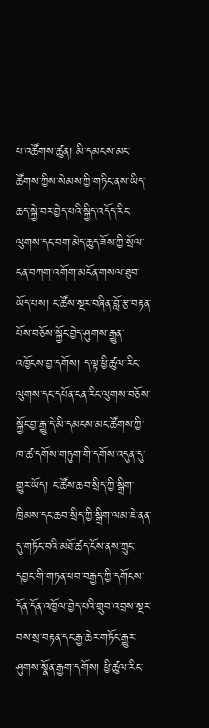པ་འཚོགས་ཚུན། མི་དམངས་མང་ཚོགས་ཀྱིས་སེམས་ཀྱི་གཏིང་ནས་ཡིད་ཆད་སྐྱེ་བར་བྱེད་པའི་སྐྱིད་འདོད་རིང་ལུགས་དང་བག་མེད་ཆུད་ཟོས་ཀྱི་སྲོལ་ངན་བཀག་འགོག་མངོན་གསལ་ཐུབ་ཡོད་པས། ང་ཚོས་སྔར་བཞིན་བློ་རྩ་བརྟན་པོས་བཅོས་སྐྱོང་བྱེད་ཤུགས་རྒྱུན་འཁྱོངས་བྱ་དགོས། ད་ལྟ་ཕྱི་ཚུལ་རིང་ལུགས་དང་དཔོན་ངན་རིང་ལུགས་བཅོས་སྐྱོང་བྱ་རྒྱུ་དེ་མི་དམངས་མང་ཚོགས་ཀྱི་ཁ་ཚ་དགོས་གཏུག་གི་དགོས་འདུན་དུ་གྱུར་ཡོད། ང་ཚོས་ཆབ་སྲིད་ཀྱི་སྒྲིག་ཁྲིམས་དང་ཆབ་སྲིད་ཀྱི་སྒྲིག་ལམ་ཇེ་ནན་དུ་གཏོང་བའི་མཐོ་ཚད་ངོས་ནས་ཀྲུང་དབྱང་གི་གཏན་ཕབ་བརྒྱད་ཀྱི་དགོངས་དོན་དོན་འཁྱོལ་བྱེད་པའི་གྲུབ་འབྲས་སྔར་བས་སྲ་བརྟན་དང་རྒྱ་ཆེར་གཏོང་རྒྱུར་ཤུགས་སྣོན་རྒྱག་དགོས། ཕྱི་ཚུལ་རིང་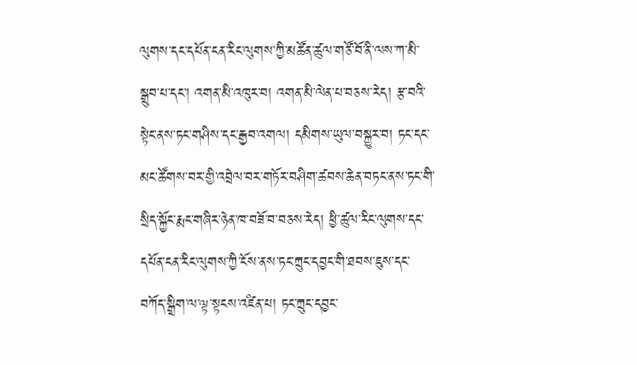ལུགས་དང་དཔོན་ངན་རིང་ལུགས་ཀྱི་མཚོན་ཚུལ་གཙོ་བོ་ནི་ལས་ཀ་མི་སྒྲུབ་པ་དང་། འགན་མི་འཁུར་བ། འགན་མི་ལེན་པ་བཅས་རེད། རྩ་བའི་སྟེང་ནས་ཏང་གཤིས་དང་རྒྱབ་འགལ། དམིགས་ཡུལ་བསྐྱུར་བ། ཏང་དང་མང་ཚོགས་བར་གྱི་འབྲེལ་བར་གཏོར་བཤིག་ཚབས་ཆེན་བཏང་ནས་ཏང་གི་སྲིད་སྐྱོང་རྨང་གཞིར་ཉེན་ཁ་བཟོ་བ་བཅས་རེད། ཕྱི་ཚུལ་རིང་ལུགས་དང་དཔོན་ངན་རིང་ལུགས་ཀྱི་ངོས་ནས་ཏང་ཀྲུང་དབྱང་གི་ཐབས་ཇུས་དང་བཀོད་སྒྲིག་ལ་ལྟ་སྟངས་འཛིན་པ། ཏང་ཀྲུང་དབྱང་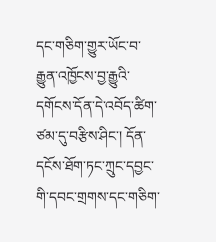དང་གཅིག་གྱུར་ཡོང་བ་རྒྱུན་འཁྱོངས་བྱ་རྒྱུའི་དགོངས་དོན་དེ་འབོད་ཚིག་ཙམ་དུ་བརྩིས་ཤིང་། དོན་དངོས་ཐོག་ཏང་ཀྲུང་དབྱང་གི་དབང་གྲགས་དང་གཅིག་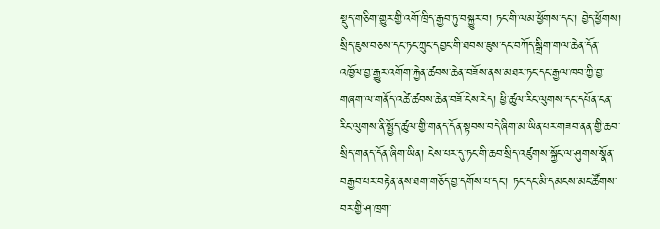སྡུད་གཅིག་གྱུར་གྱི་འགོ་ཁྲིད་རྒྱབ་ཏུ་བསྐྱུར་བ། ཏང་གི་ལམ་ཕྱོགས་དང་། བྱེད་ཕྱོགས། སྲིད་ཇུས་བཅས་དང་ཏང་ཀྲུང་དབྱང་གི་ཐབས་ཇུས་དང་བཀོད་སྒྲིག་གལ་ཆེན་དོན་འཁྱོལ་བྱ་རྒྱུར་འགོག་རྐྱེན་ཚབས་ཆེན་བཟོས་ནས་མཐར་ཏང་དང་རྒྱལ་ཁབ་ཀྱི་བྱ་གཞག་ལ་གནོད་འཚེ་ཚབས་ཆེན་བཟོ་ངེས་རེད། ཕྱི་ཚུལ་རིང་ལུགས་དང་དཔོན་ངན་རིང་ལུགས་ནི་སྤྱོད་ཚུལ་གྱི་གནད་དོན་སྟབས་བདེ་ཞིག་མ་ཡིན་པར་གཟབ་ནན་གྱི་ཆབ་སྲིད་གནད་དོན་ཞིག་ཡིན། ངེས་པར་དུ་ཏང་གི་ཆབ་སྲིད་འཛུགས་སྐྱོང་ལ་ཤུགས་སྣོན་བརྒྱབ་པར་བརྟེན་ནས་ཐག་གཅོད་བྱ་དགོས་པ་དང་། ཏང་དང་མི་དམངས་མང་ཚོགས་བར་གྱི་ཤ་ཁྲག་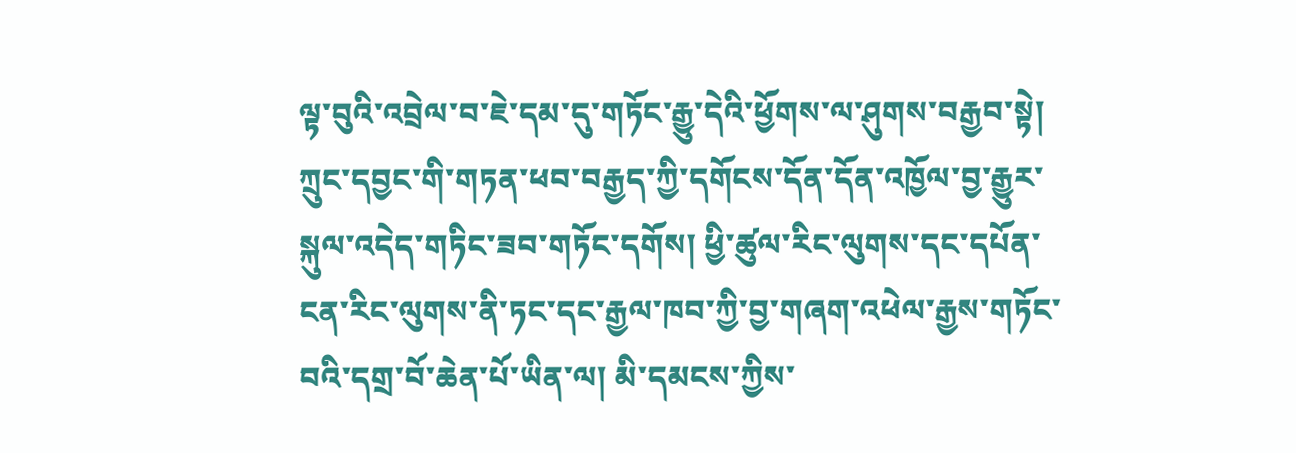ལྟ་བུའི་འབྲེལ་བ་ཇེ་དམ་དུ་གཏོང་རྒྱུ་དེའི་ཕྱོགས་ལ་ཤུགས་བརྒྱབ་སྟེ། ཀྲུང་དབྱང་གི་གཏན་ཕབ་བརྒྱད་ཀྱི་དགོངས་དོན་དོན་འཁྱོལ་བྱ་རྒྱུར་སྐུལ་འདེད་གཏིང་ཟབ་གཏོང་དགོས། ཕྱི་ཚུལ་རིང་ལུགས་དང་དཔོན་ངན་རིང་ལུགས་ནི་ཏང་དང་རྒྱལ་ཁབ་ཀྱི་བྱ་གཞག་འཕེལ་རྒྱས་གཏོང་བའི་དགྲ་བོ་ཆེན་པོ་ཡིན་ལ། མི་དམངས་ཀྱིས་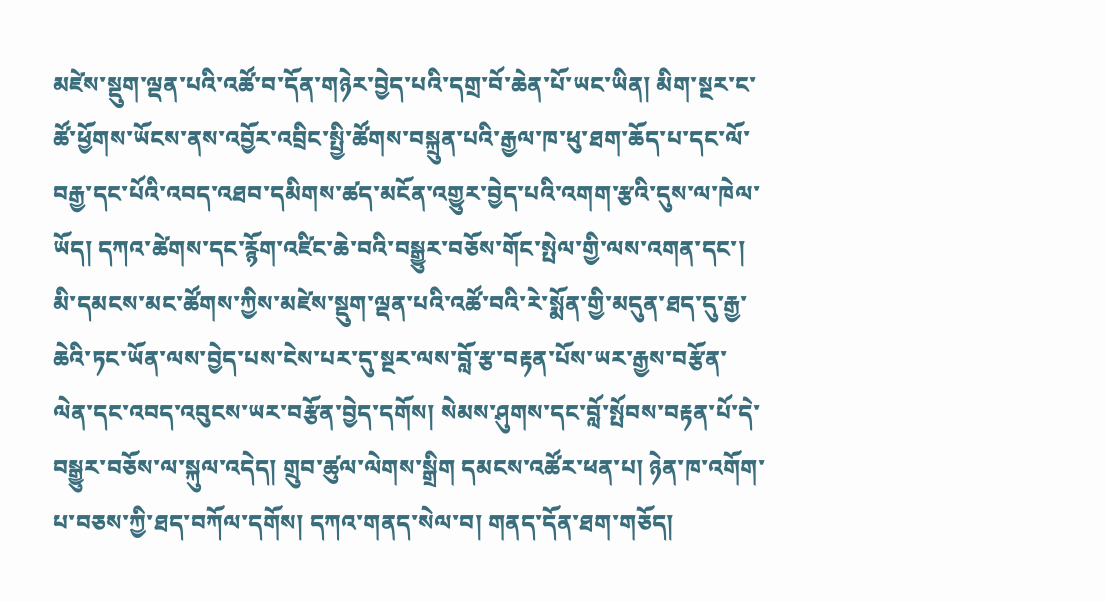མཛེས་སྡུག་ལྡན་པའི་འཚོ་བ་དོན་གཉེར་བྱེད་པའི་དགྲ་བོ་ཆེན་པོ་ཡང་ཡིན། མིག་སྔར་ང་ཚོ་ཕྱོགས་ཡོངས་ནས་འབྱོར་འབྲིང་སྤྱི་ཚོགས་བསྐྲུན་པའི་རྒྱལ་ཁ་ཕུ་ཐག་ཆོད་པ་དང་ལོ་བརྒྱ་དང་པོའི་འབད་འཐབ་དམིགས་ཚད་མངོན་འགྱུར་བྱེད་པའི་འགག་རྩའི་དུས་ལ་ཁེལ་ཡོད། དཀའ་ཚེགས་དང་རྙོག་འཛིང་ཆེ་བའི་བསྒྱུར་བཅོས་གོང་སྤེལ་གྱི་ལས་འགན་དང་། མི་དམངས་མང་ཚོགས་ཀྱིས་མཛེས་སྡུག་ལྡན་པའི་འཚོ་བའི་རེ་སྨོན་གྱི་མདུན་ཐད་དུ་རྒྱ་ཆེའི་ཏང་ཡོན་ལས་བྱེད་པས་ངེས་པར་དུ་སྔར་ལས་བློ་རྩ་བརྟན་པོས་ཡར་རྒྱས་བརྩོན་ལེན་དང་འབད་འབུངས་ཡར་བརྩོན་བྱེད་དགོས། སེམས་ཤུགས་དང་བློ་སྤོབས་བརྟན་པོ་དེ་བསྒྱུར་བཅོས་ལ་སྐུལ་འདེད། གྲུབ་ཚུལ་ལེགས་སྒྲིག དམངས་འཚོར་ཕན་པ། ཉེན་ཁ་འགོག་པ་བཅས་ཀྱི་ཐད་བཀོལ་དགོས། དཀའ་གནད་སེལ་བ། གནད་དོན་ཐག་གཅོད།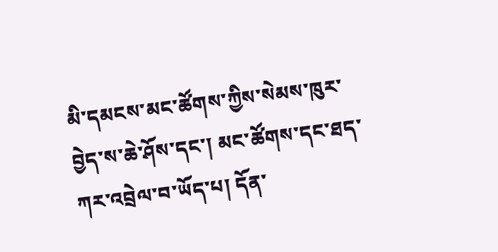མི་དམངས་མང་ཚོགས་ཀྱིས་སེམས་ཁུར་བྱེད་ས་ཆེ་ཤོས་དང་། མང་ཚོགས་དང་ཐད་ཀར་འབྲེལ་བ་ཡོད་པ། དོན་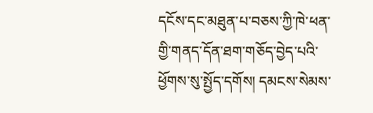དངོས་དང་མཐུན་པ་བཅས་ཀྱི་ཁེ་ཕན་གྱི་གནད་དོན་ཐག་གཅོད་བྱེད་པའི་ཕྱོགས་སུ་སྤྱོད་དགོས། དམངས་སེམས་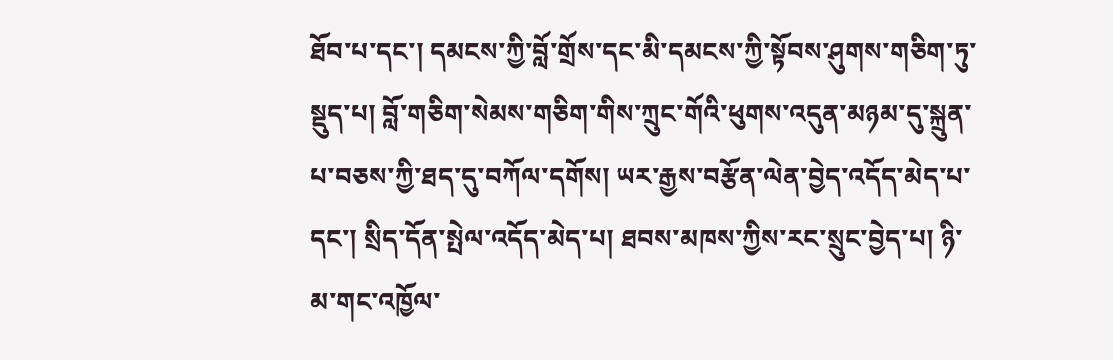ཐོབ་པ་དང་། དམངས་ཀྱི་བློ་གྲོས་དང་མི་དམངས་ཀྱི་སྟོབས་ཤུགས་གཅིག་ཏུ་སྡུད་པ། བློ་གཅིག་སེམས་གཅིག་གིས་ཀྲུང་གོའི་ཕུགས་འདུན་མཉམ་དུ་སྐྲུན་པ་བཅས་ཀྱི་ཐད་དུ་བཀོལ་དགོས། ཡར་རྒྱས་བརྩོན་ལེན་བྱེད་འདོད་མེད་པ་དང་། སྲིད་དོན་སྤེལ་འདོད་མེད་པ། ཐབས་མཁས་ཀྱིས་རང་སྲུང་བྱེད་པ། ཉི་མ་གང་འཁྱོལ་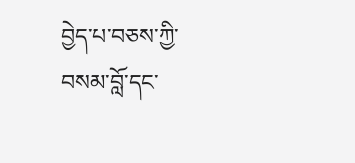བྱེད་པ་བཅས་ཀྱི་བསམ་བློ་དང་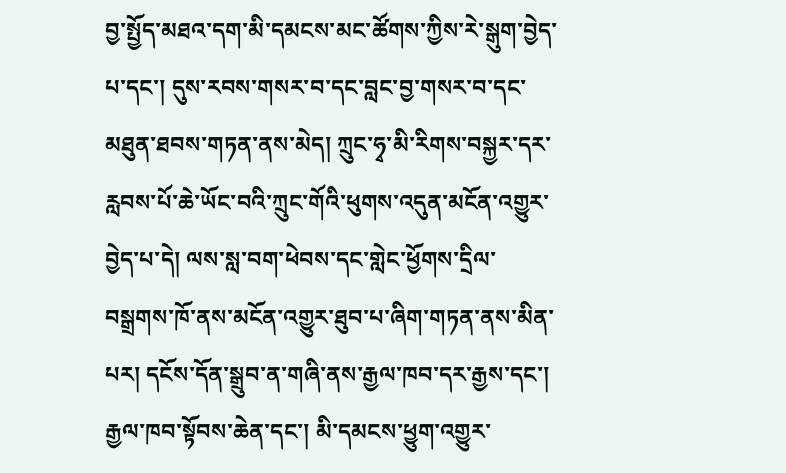བྱ་སྤྱོད་མཐའ་དག་མི་དམངས་མང་ཚོགས་ཀྱིས་རེ་སྒུག་བྱེད་པ་དང་། དུས་རབས་གསར་བ་དང་བླང་བྱ་གསར་བ་དང་མཐུན་ཐབས་གཏན་ནས་མེད། ཀྲུང་ཧྭ་མི་རིགས་བསྐྱར་དར་རླབས་པོ་ཆེ་ཡོང་བའི་ཀྲུང་གོའི་ཕུགས་འདུན་མངོན་འགྱུར་བྱེད་པ་དེ། ལས་སླ་བག་ཕེབས་དང་གླེང་ཕྱོགས་དྲིལ་བསྒྲགས་ཁོ་ནས་མངོན་འགྱུར་ཐུབ་པ་ཞིག་གཏན་ནས་མིན་པར། དངོས་དོན་སྒྲུབ་ན་གཞི་ནས་རྒྱལ་ཁབ་དར་རྒྱས་དང་། རྒྱལ་ཁབ་སྟོབས་ཆེན་དང་། མི་དམངས་ཕྱུག་འགྱུར་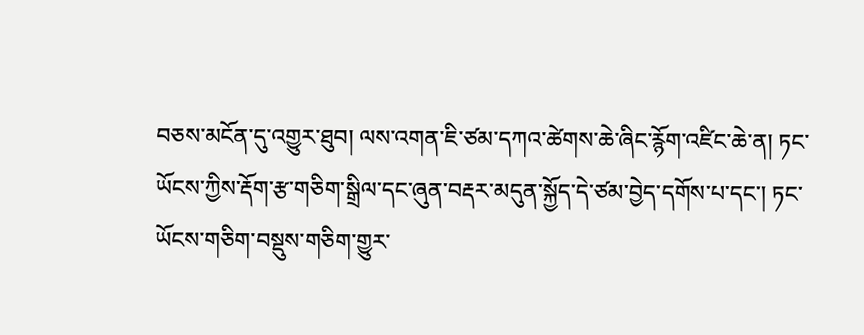བཅས་མངོན་དུ་འགྱུར་ཐུབ། ལས་འགན་ཇི་ཙམ་དཀའ་ཚེགས་ཆེ་ཞིང་རྙོག་འཛིང་ཆེ་ན། ཏང་ཡོངས་ཀྱིས་རྡོག་རྩ་གཅིག་སྒྲིལ་དང་ཞུན་བརྡར་མདུན་སྐྱོད་དེ་ཙམ་བྱེད་དགོས་པ་དང་། ཏང་ཡོངས་གཅིག་བསྡུས་གཅིག་གྱུར་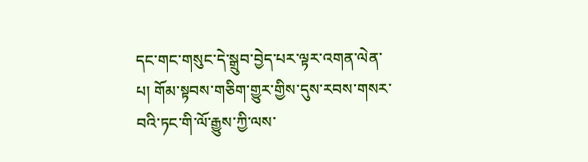དང་གང་གསུང་དེ་སྒྲུབ་བྱེད་པར་ལྟར་འགན་ལེན་པ། གོམ་སྟབས་གཅིག་གྱུར་གྱིས་དུས་རབས་གསར་བའི་ཏང་གི་ལོ་རྒྱུས་ཀྱི་ལས་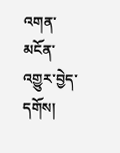འགན་མངོན་འགྱུར་བྱེད་དགོས།